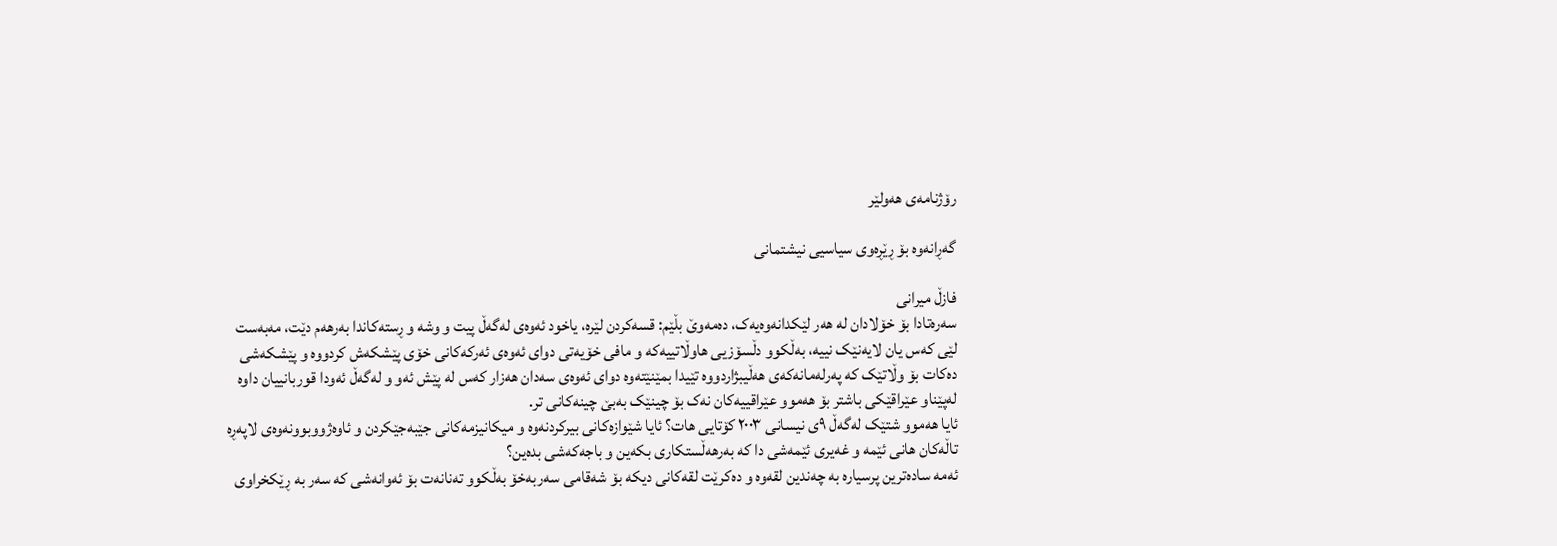رۆژنامەی ھەولێر

گەڕانەوە بۆ ڕێڕەوی سیاسیی نیشتمانی

فازڵ میرانی
سەرەتادا بۆ خۆلادان لە هەر لێکدانەوەیەک، دەمەوێ بڵێم: قسەکردن لێرە، یاخود ئەوەی لەگەڵ پیت و وشە و ڕستەکاندا بەرهەم دێت، مەبەست لێی کەس یان لایەنێک نییە، بەڵکوو دڵسۆزیی هاوڵاتییەکە و مافی خۆیەتی دوای ئەوەی ئەرکەکانی خۆی پێشکەش کردووە و پێشکەشی دەکات بۆ وڵاتێک کە پەرلەمانەکەی هەڵیبژاردووە تێیدا بمێنێتەوە دوای ئەوەی سەدان هەزار کەس لە پێش ئەو و لەگەڵ ئەودا قوربانییان داوە لەپێناو عێراقێکی باشتر بۆ هەموو عێراقییەکان نەک بۆ چینێک بەبێ چینەکانی تر.
ئایا هەموو شتێک لەگەڵ ٩ی نیسانی ٢٠٠٣ کۆتایی هات؟ ئایا شێوازەکانی بیرکردنەوە و میکانیزمەکانی جێبەجێکردن و ئاوەژووبوونەوەی لاپەڕە تاڵەکان هانی ئێمە و غەیری ئێمەشی دا کە بەرهەڵستکاری بکەین و باجەکەشی بدەین؟
ئەمە سادەترین پرسیارە بە چەندین لقەوە و دەکرێت لقەکانی دیکە بۆ شەقامی سەربەخۆ بەڵکوو تەنانەت بۆ ئەوانەشی کە سەر بە ڕێکخراوی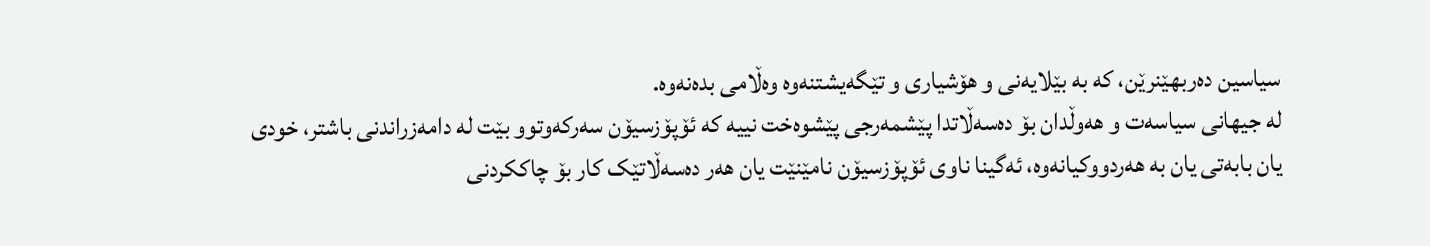سیاسین دەربهێنرێن، کە بە بێلایەنی و هۆشیاری و تێگەیشتنەوە وەڵامی بدەنەوە.
لە جیهانی سیاسەت و هەوڵدان بۆ دەسەڵاتدا پێشمەرجی پێشوەخت نییە کە ئۆپۆزسیۆن سەرکەوتوو بێت لە دامەزراندنی باشتر، خودی یان بابەتی یان بە هەردووکیانەوە، ئەگینا ناوی ئۆپۆزسیۆن نامێنێت یان هەر دەسەڵاتێک کار بۆ چاککردنی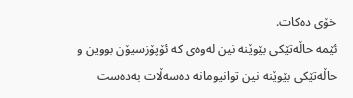خۆی دەکات.
ئێمە حاڵەتێکی بێوێنە نین لەوەی کە ئۆپۆزسیۆن بووین و حاڵەتێکی بێوێنە نین توانیومانە دەسەڵات بەدەست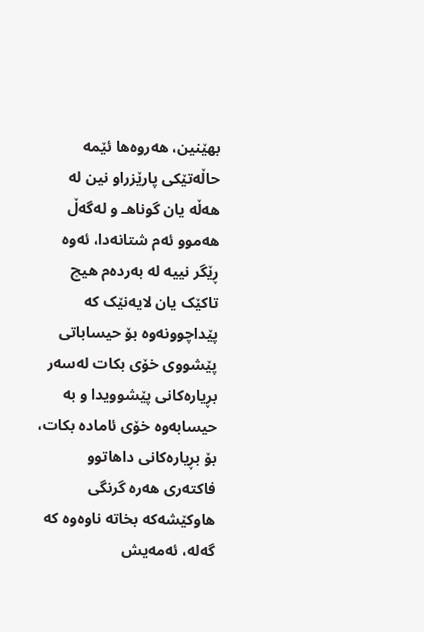بهێنین، هەروەها ئێمە حاڵەتێکی پارێزراو نین لە هەڵە یان گوناهـ و لەگەڵ هەموو ئەم شتانەدا، ئەوە ڕێگر نییە لە بەردەم هیچ تاکێک یان لایەنێک کە پێداچوونەوە بۆ حیساباتی پێشووی خۆی بکات لەسەر بڕیارەکانی پێشوویدا و بە حیسابەوە خۆی ئامادە بکات، بۆ بڕیارەکانی داهاتوو فاکتەری هەرە گرنگی هاوکێشەکە بخاتە ناوەوە کە گەلە، ئەمەیش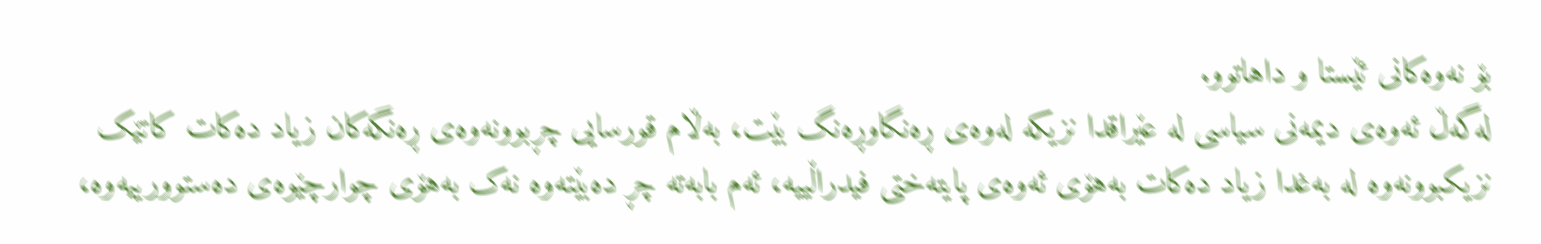بۆ نەوەکانی ئێستا و داهاتوو.
لەگەڵ ئەوەی دیمەنی سیاسی لە عێراقدا نزیکە لەوەی ڕەنگاوڕەنگ بێت، بەڵام قورسایی چڕبوونەوەی ڕەنگەکان زیاد دەکات کاتێک نزیکبوونەوە لە بەغدا زیاد دەکات بەهۆی ئەوەی پایتەختی فیدراڵییە، ئەم بابەتە چڕ دەبێتەوە نەک بەهۆی چوارچێوەی دەستوورییەوە،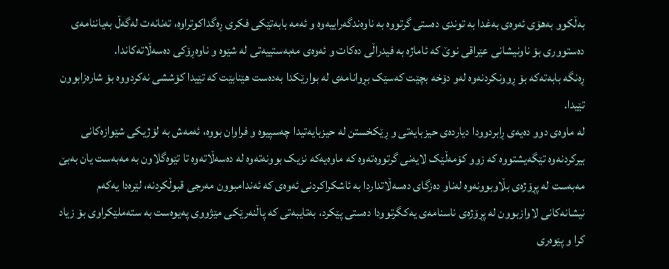بەڵکوو بەهۆی ئەوەی بەغدا بە توندی دەستی گرتووە بە ناوەندگەراییەوە و ئەمە بابەتێکی فکری ڕەگداکوتراوە، تەنانەت لەگەڵ بەیاننامەی دەستووری بۆ ناونیشانی عێراقی نوێ کە ئاماژە بە فیدراڵی دەکات و ئەوەی مەبەستییەتی لە شێوە و ناوەڕۆکی دەسەڵاتەکاندا.
ڕەنگە بابەتەکە بۆ ڕوونکردنەوە لەو دۆخە بچێت کەسێک بڕوانامەی لە بوارێکدا بەدەست هێنابێت کە تێیدا کۆششی نەکردووە بۆ شارەزابوون تێیدا.
لە ماوەی دوو دەیەی ڕابردوودا دیاردەی حیزبایەتی و ڕێکخستن لە حیزبایەتیدا چەسپیوە و فراوان بووە، ئەمەش بە لۆژیکی شێوازەکانی بیرکردنەوە تێگەیشتووە کە زوو کۆمەڵێک لایەنی گرتووەتەوە کە ماوەیەکە نزیک بوونەتەوە لە دەسەڵاتەوە تا تێوەگلاون بە مەبەست یان بەبێ مەبەست لە پڕۆژەی بڵاوبوونەوە لەناو دەزگای دەسەڵاتداردا بە ئاشکراکردنی ئەوەی کە ئەندامبوون مەرجی قبوڵکردنە، لێرەدا یەکەم نیشانەکانی لاوازبوون لە پڕۆژەی ناسنامەی یەکگرتوودا دەستی پێکرد، بەتایبەتی کە پاڵنەرێکی مێژووی پەیوەست بە ستەملێکراوی بۆ زیاد کرا و پێوەری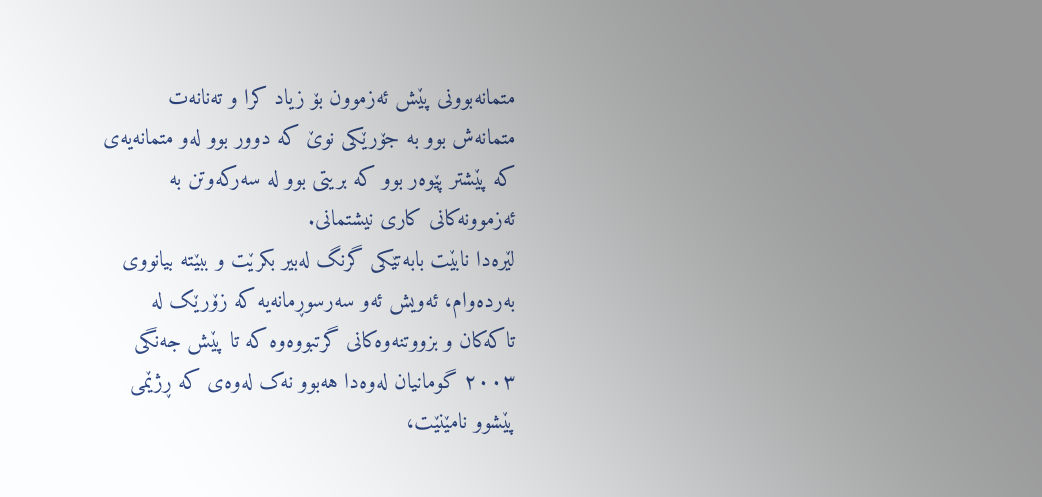متمانەبوونی پێش ئەزموون بۆ زیاد کرا و تەنانەت متمانەش بوو بە جۆرێکی نوێ کە دوور بوو لەو متمانەیەی کە پێشتر پێوەر بوو کە بریتی بوو لە سەرکەوتن بە ئەزموونەکانی کاری نیشتمانی.
لێرەدا نابێت بابەتێکی گرنگ لەبیر بکرێت و ببێتە بیانووی بەردەوام، ئەویش ئەو سەرسوڕمانەیە کە زۆرێک لە تاکەکان و بزووتنەوەکانی گرتبووەوە کە تا پێش جەنگی ٢٠٠٣ گومانیان لەوەدا هەبوو نەک لەوەی کە ڕژێمی پێشوو نامێنێت،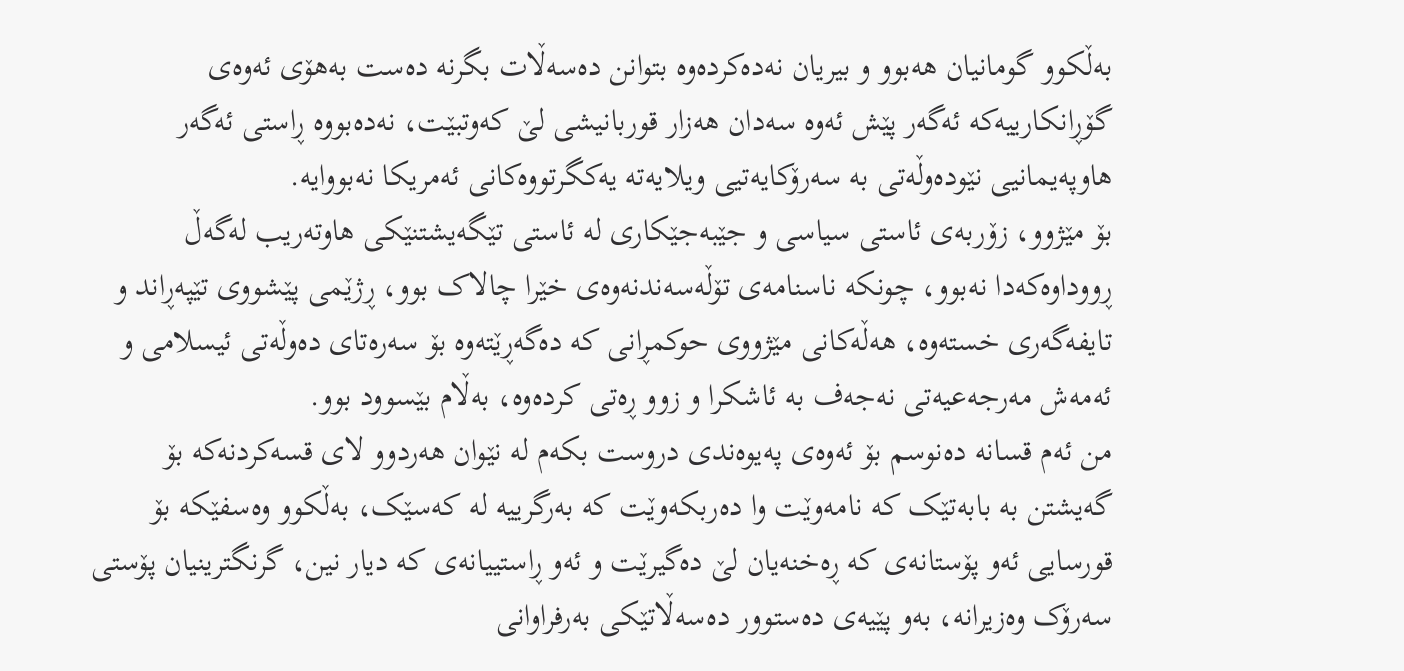بەڵکوو گومانیان هەبوو و بیریان نەدەکردەوە بتوانن دەسەڵات بگرنە دەست بەهۆی ئەوەی گۆڕانکارییەکە ئەگەر پێش ئەوە سەدان هەزار قوربانیشی لێ کەوتبێت، نەدەبووە ڕاستی ئەگەر هاوپەیمانیی نێودەوڵەتی بە سەرۆکایەتیی ویلایەتە یەکگرتووەکانی ئەمریکا نەبووایە.
بۆ مێژوو، زۆربەی ئاستی سیاسی و جێبەجێکاری لە ئاستی تێگەیشتنێکی هاوتەریب لەگەڵ ڕووداوەکەدا نەبوو، چونکە ناسنامەی تۆڵەسەندنەوەی خێرا چالاک بوو، ڕژێمی پێشووی تێپەڕاند و تایفەگەری خستەوە، هەڵەکانی مێژووی حوکمڕانی کە دەگەڕێتەوە بۆ سەرەتای دەوڵەتی ئیسلامی و ئەمەش مەرجەعیەتی نەجەف بە ئاشکرا و زوو ڕەتی کردەوە، بەڵام بێسوود بوو.
من ئەم قسانە دەنوسم بۆ ئەوەی پەیوەندی دروست بکەم لە نێوان هەردوو لای قسەکردنەکە بۆ گەیشتن بە بابەتێک کە نامەوێت وا دەربکەوێت کە بەرگرییە لە کەسێک، بەڵکوو وەسفێکە بۆ قورسایی ئەو پۆستانەی کە ڕەخنەیان لێ دەگیرێت و ئەو ڕاستییانەی کە دیار نین، گرنگترینیان پۆستی سەرۆک وەزیرانە، بەو پێیەی دەستوور دەسەڵاتێکی بەرفراوانی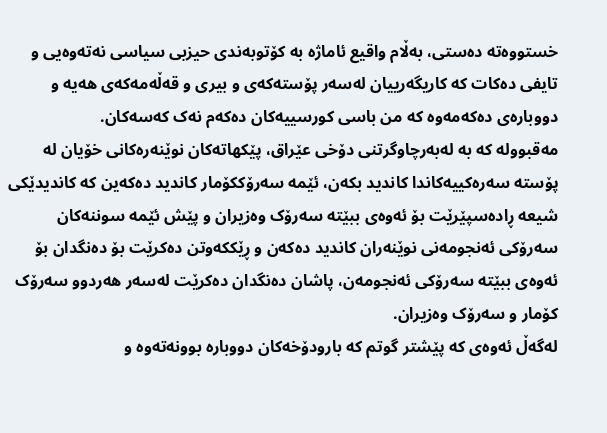خستووەتە دەستی، بەڵام واقیع ئاماژە بە کۆتوبەندی حیزبی سیاسی نەتەوەیی و تایفی دەکات کە کاریگەرییان لەسەر پۆستەکەی و بیری و قەڵەمەکەی هەیە و دووبارەی دەکەمەوە کە من باسی کورسییەکان دەکەم نەک کەسەکان.
مەقبوولە کە بە لەبەرچاوگرتنی دۆخی عێراق، پێکهاتەکان نوێنەرەکانی خۆیان لە پۆستە سەرەکییەکاندا کاندید بکەن، ئێمە سەرۆککۆمار کاندید دەکەین کە کاندیدێکی شیعە ڕادەسپێرێت بۆ ئەوەی ببێتە سەرۆک وەزیران و پێش ئێمە سوننەکان سەرۆکی ئەنجومەنی نوێنەران کاندید دەکەن و ڕێککەوتن دەکرێت بۆ دەنگدان بۆ ئەوەی ببێتە سەرۆکی ئەنجومەن، پاشان دەنگدان دەکرێت لەسەر هەردوو سەرۆک کۆمار و سەرۆک وەزیران.
لەگەڵ ئەوەی کە پێشتر گوتم کە بارودۆخەکان دووبارە بوونەتەوە و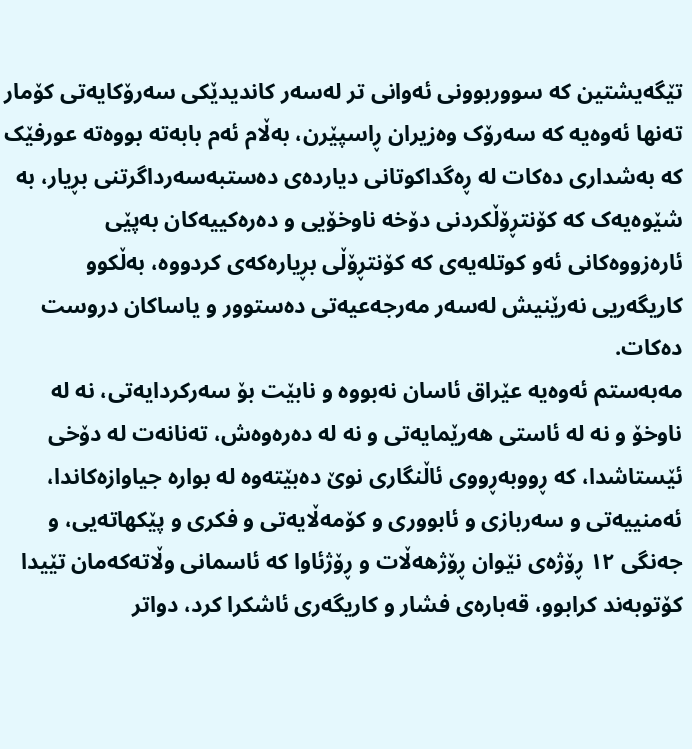تێگەیشتین کە سووربوونی ئەوانی تر لەسەر کاندیدێکی سەرۆکایەتی کۆمار تەنها ئەوەیە کە سەرۆک وەزیران ڕاسپێرن، بەڵام ئەم بابەتە بووەتە عورفێک کە بەشداری دەکات لە ڕەگداکوتانی دیاردەی دەستبەسەرداگرتنی بڕیار، بە شێوەیەک کە کۆنتڕۆڵکردنی دۆخە ناوخۆیی و دەرەکییەکان بەپێی ئارەزووەکانی ئەو کوتلەیەی کە کۆنتڕۆڵی بڕیارەکەی کردووە، بەڵکوو کاریگەریی نەرێنیش لەسەر مەرجەعیەتی دەستوور و یاساکان دروست دەکات.
مەبەستم ئەوەیە عێراق ئاسان نەبووە و نابێت بۆ سەرکردایەتی، نە لە ناوخۆ و نە لە ئاستی هەرێمایەتی و نە لە دەرەوەش، تەنانەت لە دۆخی ئێستاشدا، کە ڕووبەڕووی ئاڵنگاری نوێ دەبێتەوە لە بوارە جیاوازەکاندا، ئەمنییەتی و سەربازی و ئابووری و کۆمەڵایەتی و فکری و پێکهاتەیی، و جەنگی ١٢ ڕۆژەی نێوان ڕۆژهەڵات و ڕۆژئاوا کە ئاسمانی وڵاتەکەمان تێیدا کۆتوبەند کرابوو، قەبارەی فشار و کاریگەری ئاشکرا کرد، دواتر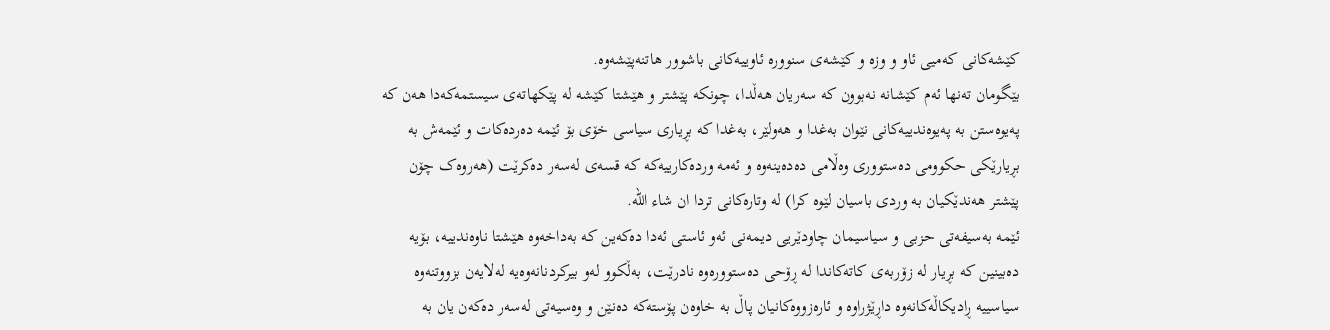کێشەکانی کەمیی ئاو و وزە و کێشەی سنوورە ئاوییەکانی باشوور هاتنەپێشەوە.
بێگومان تەنها ئەم کێشانە نەبوون کە سەریان هەڵدا، چونکە پێشتر و هێشتا کێشە لە پێکهاتەی سیستمەکەدا هەن کە پەیوەستن بە پەیوەندییەکانی نێوان بەغدا و هەولێر، بەغدا کە بڕیاری سیاسی خۆی بۆ ئێمە دەردەکات و ئێمەش بە بڕیارێکی حکوومی دەستووری وەڵامی دەدەینەوە و ئەمە وردەکارییەکە کە قسەی لەسەر دەکرێت (هەروەک چۆن پێشتر هەندێکیان بە وردی باسیان لێوە کرا) لە وتارەکانی تردا ان شاء الله.
ئێمە بەسیفەتی حزبی و سیاسیمان چاودێریی دیمەنی ئەو ئاستی ئەدا دەکەین کە بەداخەوە هێشتا ناوەندییە، بۆیە دەبینین کە بڕیار لە زۆربەی کاتەکاندا لە ڕۆحی دەستوورەوە نادرێت، بەڵکوو لەو بیرکردنانەوەیە لەلایەن بزووتنەوە سیاسییە ڕادیکاڵەکانەوە داڕێژراوە و ئارەزووەکانیان پاڵ بە خاوەن پۆستەکە دەنێن و وەسیەتی لەسەر دەکەن یان بە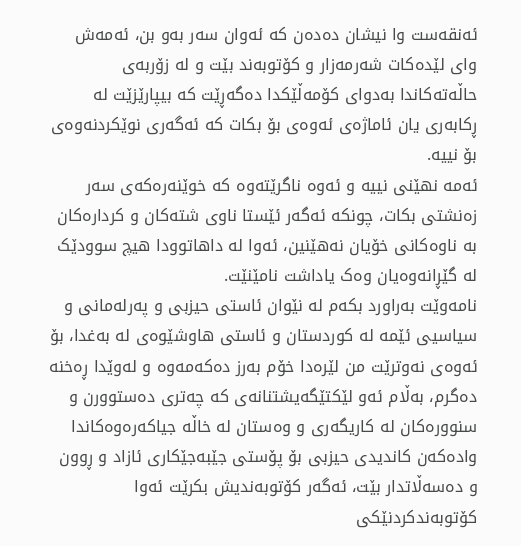ئەنقەست وا نیشان دەدەن کە ئەوان سەر بەو بن، ئەمەش وای لێدەکات شەرمەزار و کۆتوبەند بێت و لە زۆربەی حاڵەتەکاندا بەدوای کۆمەڵێکدا دەگەڕێت کە بیپارێزێت لە ڕکابەری یان ئاماژەی ئەوەی بۆ بکات کە ئەگەری نوێکردنەوەی بۆ نییە.
ئەمە نهێنی نییە و ئەوە ناگرێتەوە کە خوێنەرەکەی سەر زەنشتی بکات، چونکە ئەگەر ئێستا ناوی شتەکان و کردارەکان بە ناوەکانی خۆیان نەهێنین، ئەوا لە داهاتوودا هیچ سوودێک لە گێڕانەوەیان وەک یاداشت نامێنێت.
نامەوێت بەراورد بکەم لە نێوان ئاستی حیزبی و پەرلەمانی و سیاسیی ئێمە لە کوردستان و ئاستی هاوشێوەی لە بەغدا، بۆ ئەوەی نەوترێت من لێرەدا خۆم بەرز دەکەمەوە و لەوێدا ڕەخنە دەگرم، بەڵام ئەو لێکتێگەیشتنانەی کە چەتری دەستوورن و سنوورەکان لە کاریگەری و وەستان لە خاڵە جیاکەرەوەکاندا وادەکەن کاندیدی حیزبی بۆ پۆستی جێبەجێکاری ئازاد و ڕوون و دەسەڵاتدار بێت، ئەگەر کۆتوبەندیش بکرێت ئەوا کۆتوبەندکردنێکی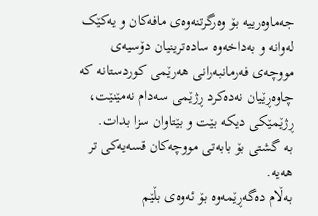جەماوەرییە بۆ وەرگرتنەوەی مافەکان و یەکێک لەوانە و بەداخەوە سادەترینیان دۆسیەی مووچەی فەرمانبەرانی هەرێمی کوردستانە کە چاوەڕێیان نەدەکرد ڕژێمی سەدام نەمێنێت، ڕژێمێکی دیکە بێت و بێتاوان سزا بدات.
بە گشتی بۆ بابەتی مووچەکان قسەیەکی تر هەیە.
بەڵام دەگەڕێمەوە بۆ ئەوەی بڵێم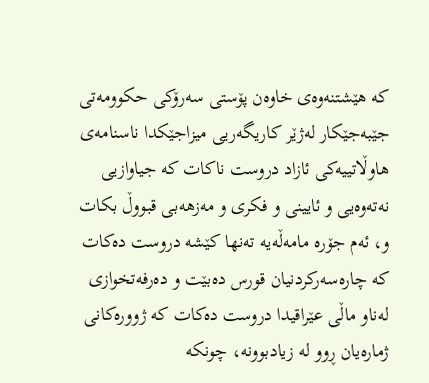کە هێشتنەوەی خاوەن پۆستی سەرۆکی حکوومەتی جێبەجێکار لەژێر کاریگەریی میزاجێکدا ناسنامەی هاوڵاتییەکی ئازاد دروست ناکات کە جیاوازیی نەتەوەیی و ئایینی و فکری و مەزهەبی قبووڵ بکات و، ئەم جۆرە مامەڵەیە تەنها کێشە دروست دەکات کە چارەسەرکردنیان قورس دەبێت و دەرفەتخوازی لەناو ماڵی عێراقیدا دروست دەکات کە ژوورەکانی ژمارەیان ڕوو لە زیادبوونە، چونکە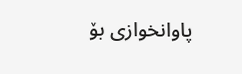پاوانخوازی بۆ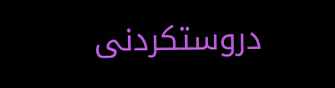دروستکردنی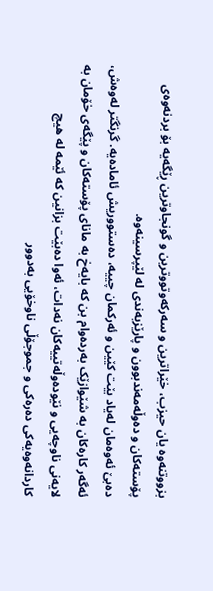بزووتنەوە یان حیزب، خێراترین و سەرکەوتووترین و گونجاوترین ڕێگەیە بۆ بردنەوەی پۆستەکان و دەوڵەمەندبوون و پارێزبەندی لە لێپرسینەوە.
دەبێ ئەوەمان لەیاد بێت کێین و ئەرکمان چییە، دەستووریش ئامادەیە. گرنگتر لەوەش، ئەگەر کارەکان بە شێوازێک بەردەوام بن کە بایەخ بە مانای پۆستەکان و پێگەی خۆمان بە لایەنی ناوچەیی و نێودەوڵەتییەکان نەدات، ئەوا دەبێت بزانین کە ئێمە لە ھیچ کاردانەوەیەکی دەرەکی و جموجۆڵی ناوخۆیی بەدوور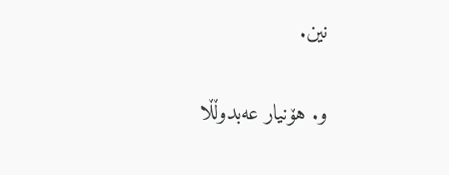نین.

و. هۆنیار عەبدوڵڵا